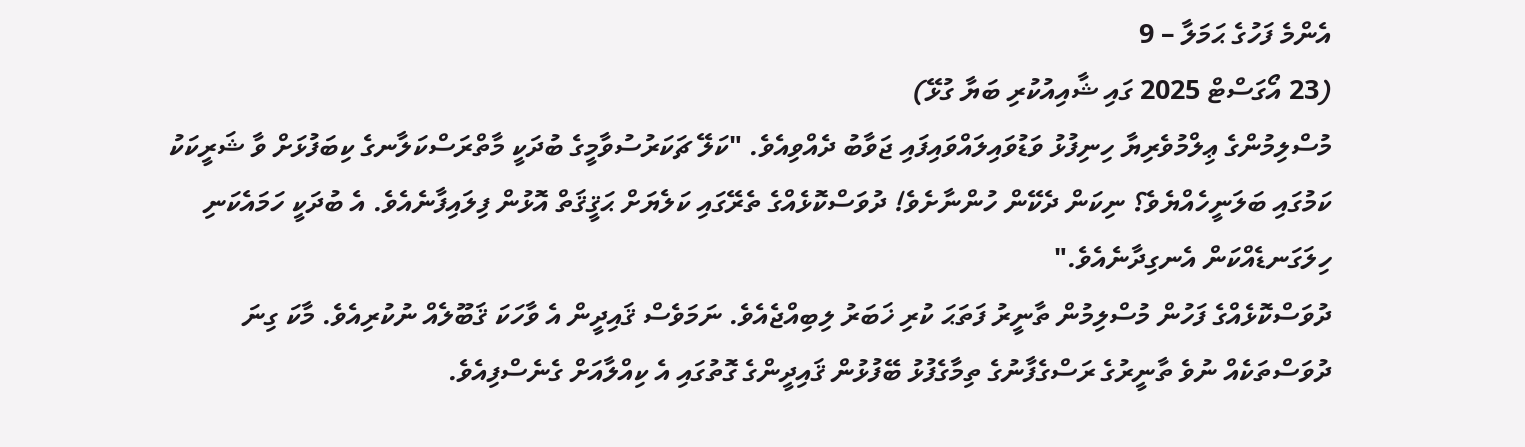އެންމެ ފަހުގެ ޙަމަލާ – 9
(23 އޯގަސްޓް 2025 ގައި ޝާއިއުކުރި ބަޔާ ގުޅޭ)
މުސްލިމުންގެ ޢިލްމުވެރިޔާ ހިނިފުޅު ވަޑުވައިލައްވައިފައި ޖަވާބު ދެއްވިއެވެ. "ކަލޭ ޗަކަރުސުވާމީގެ ބުދަކީ މާތްރަސްކަލާނގެ ކިބަފުޅަށް ވާ ޝަރީކަކު ކަމުގައި ބަލަނީހެއްޔެވެ؟ ނިކަން ދެކޭން ހުންނާށެވެ! ދުވަސްކޮޅެއްގެ ތެރޭގައި ކަލެޔަށް ޙަޤީޤަތް އޮޅުން ފިލައިފާނެއެވެ. އެ ބުދަކީ ހަމައެކަނި ހިލަގަނޑެއްކަން އެނގިދާނެއެވެ."
ދުވަސްކޮޅެއްގެ ފަހުން މުސްލިމުން ތާނީރު ފަތަޙަ ކުރި ޚަބަރު ލިބިއްޖެއެވެ. ނަމަވެސް ޤައިދީން އެ ވާހަކަ ޤަބޫލެއް ނުކުރިއެވެ. މާކަ ގިނަ ދުވަސްތަކެއް ނުވެ ތާނީރުގެ ރަސްގެފާނުގެ ތިމާގެފުޅު ބޭފުޅުން ޤައިދީންގެ ގޮތުގައި އެ ކިއްލާއަށް ގެނެސްފިއެވެ.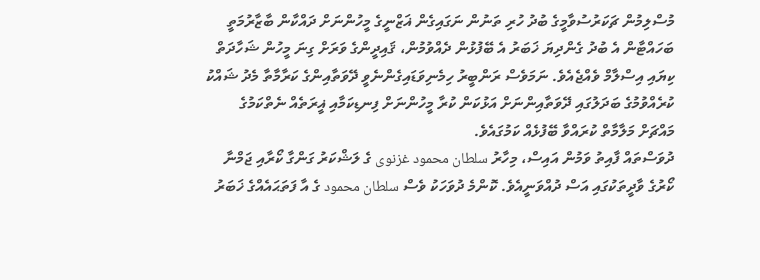މުސްލިމުން ޗަކަރުސުވާމީގެ ބުދު ހުރި ތަނުން ނަގައިގެން ޣަޒްނީގެ މީހުންނަށް ދައްކާން ބާޒާރުމަތީ ބަހައްޓާން އެ ބުދު ގެންދިޔަ ޚަބަރު އެ ބޭފުޅުން ދެއްވުމުން، ޤައިދީންގެ ވަރަށް ގިނަ މީހުން ޝަހާދަތް ކިޔައި އިސްލާމް ވެއްޖެއެވެ. ނަމަވެސް ރަންބީރު ހިމެނިވަޑައިގެންނެވީ ދޭވަތާއިންގެ ކަރާމާތާ މެދު ޝައްކު ކުރެއްވުމުގެ ބަދަލުގައި ދޭވަތާއިންނަށް އަޅުކަން ކުރާ މީހުންނަށް ފިނޑިކަމާއި ޣީރަތެއް ނެތްކަމުގެ މައްޗަށް މަލާމާތް ކުރައްވާ ބޭފުޅެއް ކަމުގައެވެ.
ދުވަސްތައް ފާއިތު ވަމުން އައިސް، މިހާރު سلطان محمود غزنوی ގެ ލަޝްކަރު ގަންގާ ކޯރާއި ޖަމްނާ ކޯރުގެ ވާދީތަކުގައި އަސް ދުއްވަނީއެވެ. ކޮންމެ ދުވަހަކު ވެސް سلطان محمود ގެ އާ ފަތަޙައެއްގެ ޚަބަރު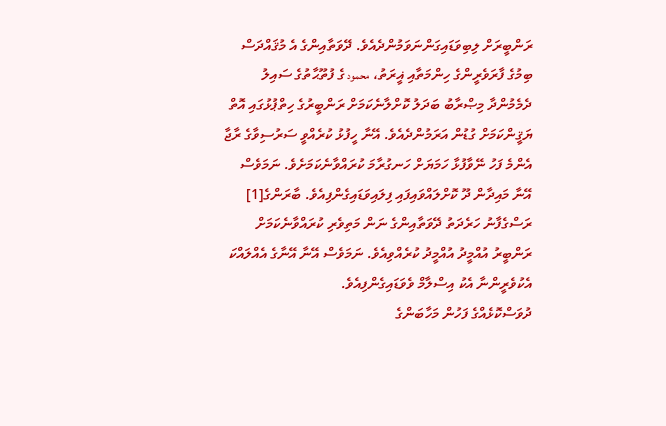ރަންބީރަށް ލިބިވަޑައިގަންނަވަމުންދެއެވެ. ދޭވަތާއިންގެ އެ މުޤައްދަސް ބިމުގެ ފާރަވެރީންގެ ހިންމަތާއި ޣީރަތު، محمود ގެ ފުތޫޙާތުގެ ސައިލު ދެމެމުންދާ މިޞްރާބު ބަދަލު ކޮށްލާނެކަމަށް ރަންބީރުގެ ހިތްޕުޅުގައި އޮތް ޔަޤީންކަމަށް ގުޑުން އަރަމުންދެއެވެ. އޭނާ ހީފުޅު ކުރެއްވީ ސަރުސިވާގެ ރާޖާ އެންމެ ފަހު ނޭވާފުޅާ ހަމަޔަށް ހަނގުރާމަ ކުރައްވާނެކަމަށެވެ. ނަމަވެސް އޭނާ މައިދާން ދޫ ކޮށްލައްވައިފައި ފިލައިވަޑައިގެންފިއެވެ. ބާރަންގެ[1] ރަސްގެފާނު ހަރެދަތު ދޭވަތާއިންގެ ނަން މަތިވެރި ކުރައްވާނެކަމަށް ރަންބީރު އުއްމީދު އުއްމީދު ކުރެއްވިއެވެ. ނަމަވެސް އޭނާ އޭނާގެ އެއްލައްކަ އެކުވެރީންނާ އެކު އިސްލާމް ވެވަޑައިގެންފިއެވެ.
ދުވަސްކޮޅެއްގެ ފަހުން މަހާބަންގެ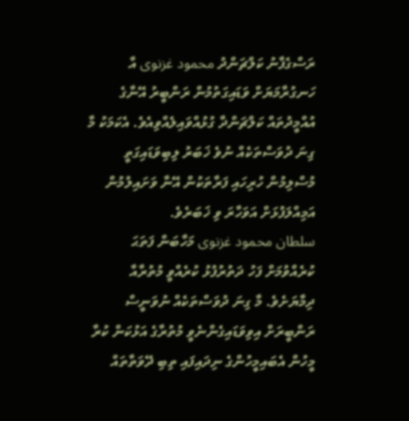ރަސްގެފާނު ކަލްޗަންދު محمود غزنوی އާ ހަނގުރާމަޔަށް ވަޑައިގަތުމުން ރަންބީރު އޭނާގެ އުއްމީދުތައް ކަލްޗަންދާ ގުޅުއްވައިލެއްވިއެވެ. އެކަމަކު މާ ގިނަ ދުވަސްތަކެއް ނުވެ ޚަބަރު ލިބިވަޑައިގަތީ މުސްލިމުން ހުރިހައި ފަރާތަކުން އޭނާ ވަށައިލުމުން އަމިއްލަފުޅަށް އަވަހާރަ ވި ޚަބަރެވެ.
سلطان محمود غزنوی މަހާބަން ފަތަޙަ ކުރެއްވުމަށް ފަހު ދަތުރުފުޅު ކުރެއްވީ މުތުރާއާ ދިމާޔަށެވެ. މާ ގިނަ ދުވަސްތަކެއް ނުވަނީސް ރަންބީރަށް އިވިވަޑައިގެންނެވީ މުތުރާގެ އަޅުކަން ކުރާ މީހުން އެބައިމީހުންގެ ނިދައިފައި ތިބި ދޭވަތާތައް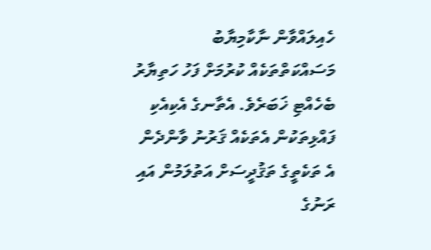ހެއިލައްވާން ނާކާމިޔާބު މަސައްކަތްތަކެއް ކުރުމަށް ފަހު ހަތިޔާރު ބެހެއްޓި ޚަބަރެވެ. އެތާނގެ އެކިއެކި ފައްޅިތަކުން އެތަކެއް ޤަރުނު ވާންދެން އެ ތަކެތީގެ ތަޤުދީސަށް އަތުލަމުން އައި ރަނުގެ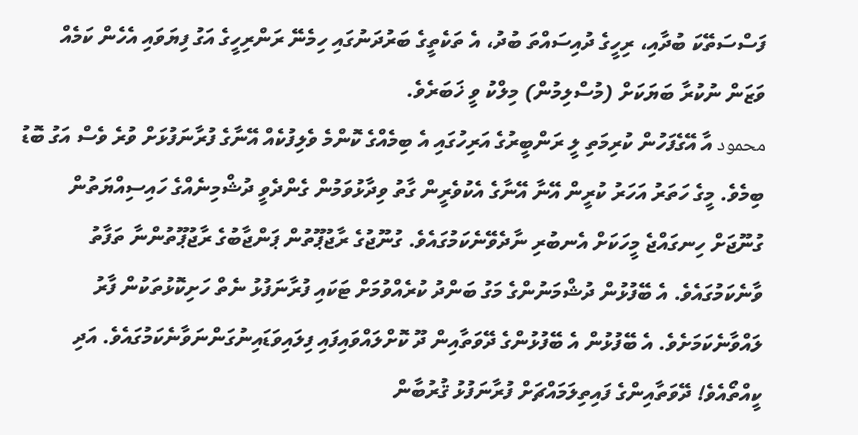ފަސްސަތޭކަ ބުދާއި، ރިހީގެ ދުއިސައްތަ ބުދު، އެ ތަކެތީގެ ބަރުދަނުގައި ހިމެނޭ ރަންރިހީގެ އަގު ފިޔަވައި އެހެން ކަމެއް ވަޒަން ނުކުރާ ބަޔަކަށް (މުސްލިމުން) މިލްކު ވީ ޚަބަރެވެ.
محمود އާ އޭގެފަހުން ކުރިމަތި ލީ ރަންބީރުގެ އަރިހުގައި އެ ބިމެއްގެ ކޮންމެ ވެލިފުކެއް އޭނާގެ ފުރާނަފުޅަށް ވުރެ ވެސް އަގު ބޮޑު ބިމެވެ. މީގެ ހަތަރު އަހަރު ކުރީން އޭނާ އޭނާގެ އެކުވެރީން ގާތު ވިދާޅުވަމުން ގެންދެވީ ދުޝްމިނެއްގެ ހައިސިއްޔަތުން ގުނޫޖަށް ހިނގައްޖެ މީހަކަށް އެނބުރި ނާދެވޭނެކަމުގައެވެ. ގުނޫޖުގެ ރާޖުޕޫތުން ޕަންޖާބުގެ ރާޖުޕޫތުންނާ ތަފާތު ވާނެކަމުގައެވެ. އެ ބޭފުޅުން ދުޝްމަނުންގެ މަގު ބަންދު ކުރެއްވުމަށް ޓަކައި ފުރާނަފުޅު ނެތް ހަށިކޮޅުތަކުން ފާރު ލައްވާނެކަމަށެވެ. އެ ބޭފުޅުން އެ ބޭފުޅުންގެ ދޭވަތާއިން ދޫ ކޮށްލައްވައިފައި ފިލައިވަޑައިނުގަންނަވާނެކަމުގައެވެ. އަދި ކީއްތޯއެވެ! ދޭވަތާއިންގެ ފައިތިލަމައްޗަށް ފުރާނަފުޅު ޤުރުބާން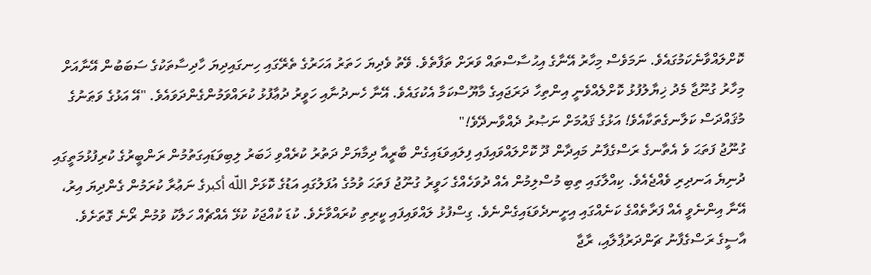ކޮށްލައްވާނެކަމުގައެވެ. ނަމަވެސް މިހާރު އޭނާގެ އިޙުސާސްތައް ވަރަށް ތަފާތެވެ. ވޭތު ވެދިޔަ ހަތަރު އަހަރުގެ ތެރޭގައި ހިނގައިދިޔަ ހާދިސާތަކުގެ ސަބަބުން އޭނާއަށް މިހާރު ގުނޫޖާ މެދު ޚިޔާލުފުޅު ކޮށްލެއްވެނީ އިންތިހާ ދަރަޖައިގެ މާޔޫސްކަމާ އެކުގައެވެ. އޭނާ ހެނދުނާއި ހަވީރު ދުޢާފުޅު ކުރައްވަމުންގެންދަވައެވެ. "އޭ އަޅުގެ ވަޠަނުގެ މުޤައްދަސް ކަލާނގެތަކާއެވެ! އަޅުގެ ޤައުމަށް ނަޞުރު ދެއްވާނދޭވެ!"
ގުނޫޖު ފަތަޙަ ވެ އެތާނގެ ރަސްގެފާނު މައިދާން ދޫ ކޮށްލައްވައިފައި ފިލައިވަޑައިގެން ބާރީއާ ދިމާޔަށް ދަތުރު ކުރެއްވި ޚަބަރު ލިބިވަޑައިގަތުމުން ރަންބީރުގެ ކުރިފުޅުމަތީގައި ދުނިޔެ އަނދިރި ވެއްޖެއެވެ. ކިއްލާގައި ތިބި މުސްލިމުން އެއް ދުވަހެއްގެ ހަވީރު ގުނޫޖު ފަތަޙަ ވުމުގެ އުފަލުގައި އަޑުގެ ކޮޅަށް اللّه أكبرގެ ނަޢުރާ ކުރަމުން ގެންދިޔަ އިރު، އޭނާ އިންނެވީ އެއް ފަރާތެއްގެ ކަނެއްގައި އިށީނދެވަޑައިގެންނެވެ. ގިސްފުޅު ލައްވައިފައި ކީރިތި ކުރައްވާށެވެ. ކުޑަ ކުއްޖަކު ކުޅޭ އެއްޗެއް ހަލާކު ވުމުން ރޯނެ ގޮތަށެވެ.
އާސީގެ ރަސްގެފާނު ޗަންދަރުޕާލާއި، ރާޖާ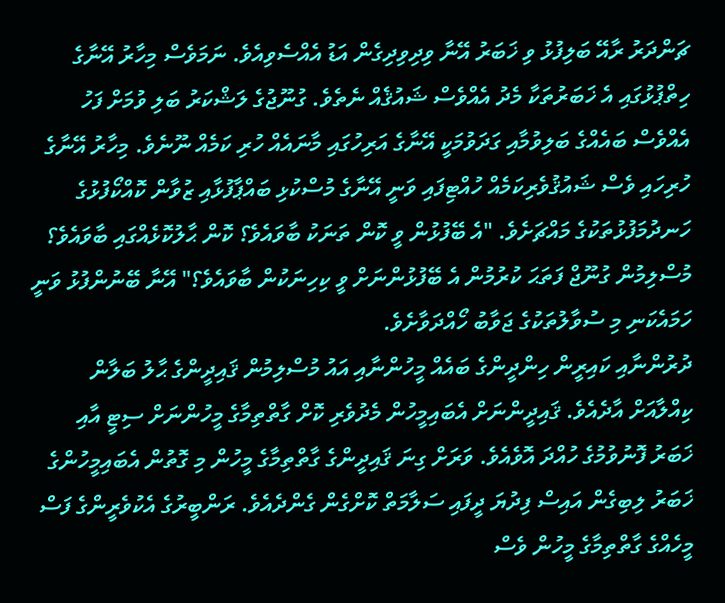ޗަންދަރު ރާއޭ ބަލިފުޅު ވި ޚަބަރު އޭނާ ވިދިވިދިގެން އަޑު އެއްސެވިއެވެ. ނަމަވެސް މިހާރު އޭނާގެ ހިތްޕުޅުގައި އެ ޚަބަރުތަކާ މެދު އެއްވެސް ޝައުޤެއް ނެތެވެ. ގުނޫޖުގެ ލަޝްކަރު ބަލި ވުމަށް ފަހު އެއްވެސް ބައެއްގެ ބަލިވުމާއި ގަދަވުމަކީ އޭނާގެ އަރިހުގައި މާނައެއް ހުރި ކަމެއް ނޫނެވެ. މިހާރު އޭނާގެ ހުރިހައި ވެސް ޝައުޤުވެރިކަމެއް ހުއްޓިފައި ވަނީ އޭނާގެ މުސްކުޅި ބައްޕާފުޅާއި ޒުވާން ކޮއްކޯފުޅުގެ ހަނދުމަފުޅުތަކުގެ މައްޗަށެވެ. "އެ ބޭފުޅުން ވީ ކޮން ތަނަކު ބާވައެވެ؟ ކޮން ޙާލުކޮޅެއްގައި ބާވައެވެ؟ މުސްލިމުން ގުނޫޖް ފަތަޙަ ކުރުމުން އެ ބޭފުޅުންނަށް ވީ ކިހިނަކުން ބާވައެވެ؟" އޭނާ ބޭނުންފުޅު ވަނީ ހަމައެކަނި މި ސުވާލުތަކުގެ ޖަވާބު ހޯއްދަވާށެވެ.
ދުރުންނާއި ކައިރީން ހިންދީންގެ ބައެއް މީހުންނާއި އައު މުސްލިމުން ޤައިދީންގެ ޙާލު ބަލާން ކިއްލާއަށް އާދެއެވެ. ޤައިދީންނަށް އެބައިމީހުން މެދުވެރި ކޮށް ގާތްތިމާގެ މީހުންނަށް ސިޓީ އާއި ޚަބަރު ފޮނުވުމުގެ ހުއްދަ އޮވެއެވެ. ވަރަށް ގިނަ ޤައިދީންގެ ގާތްތިމާގެ މީހުން މި ގޮތުން އެބައިމީހުންގެ ޚަބަރު ލިބިގެން އައިސް ފިދުޔަ ދީފައި ސަލާމަތް ކޮށްގެން ގެންދެއެވެ. ރަންބީރުގެ އެކުވެރީންގެ ފަސް މީހެއްގެ ގާތްތިމާގެ މީހުން ވެސް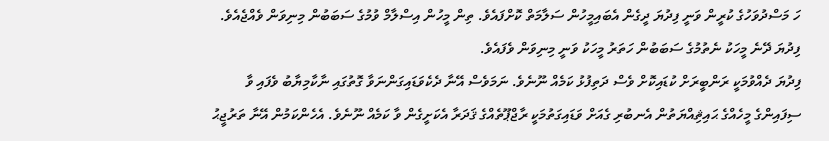ހަ މަސްދުވަހުގެ ކުރީން ވަނީ ފިދުޔަ ދީގެން އެބައިމީހުން ސަލާމަތް ކޮށްފައެވެ. ތިން މީހުން އިސްލާމް ވުމުގެ ސަބަބުން މިނިވަން ވެއްޖެއެވެ. ފިދުޔަ ދޭނެ މީހަކު ނެތުމުގެ ސަބަބުން ހަތަރު މީހަކު ވަނީ މިނިވަން ވެފައެވެ.
ފިދުޔަ ދެއްވުމަކީ ރަންބީރަށް ކުޑައިކޮށް ވެސް ދަތިފުޅު ކަމެއް ނޫނެވެ. ނަމަވެސް އޭނާ ދެކެވަޑައިގަންނަވާ ގޮތުގައި ނާކާމިޔާބު ވެފައި ވާ ސިފައިންގެ މީހެއްގެ ޙައިޘިއްޔަތުން އެނބުރި ގެއަށް ވަޑައިގަތުމަކީ ރާޖްޕޫތެއްގެ ޤަދަރާ އެކަށީގެން ވާ ކަމެއް ނޫނެވެ. އެހެންކަމުން އޭނާ ތަރުޖީޙު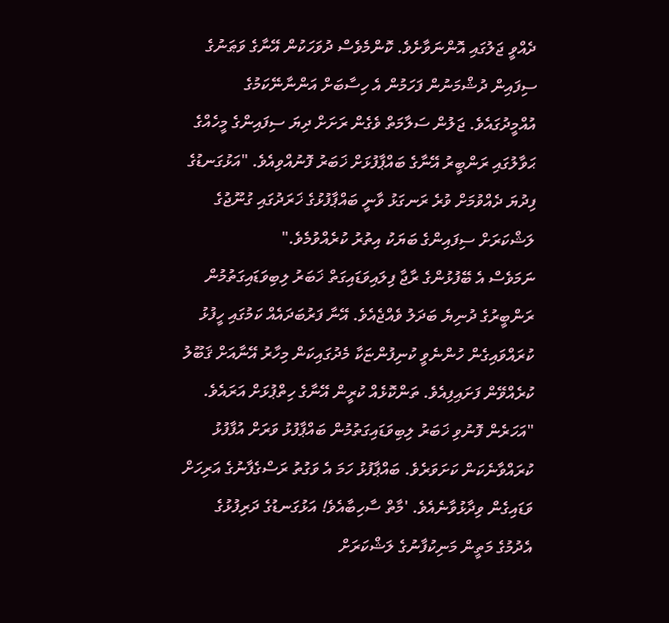ދެއްވީ ޖަލުގައި އޮންނަވާށެވެ. ކޮންމެވެސް ދުވަހަކުން އޭނާގެ ވަޠަނުގެ ސިފައިން ދުޝްމަނުން ފަހަމުން އެ ހިސާބަށް އަންނާނޭކަމުގެ އުއްމީދުގައެވެ. ޖަލުން ސަލާމަތް ވެގެން ރަށަށް ދިޔަ ސިފައިންގެ މީހެއްގެ ޙަވާލުގައި ރަންބީރު އޭނާގެ ބައްޕާފުޅަށް ޚަބަރު ފޮނުއްވިއެވެ. "އަޅުގަނޑުގެ ފިދުޔަ ދެއްވުމަށް ވުރެ ރަނގަޅު ވާނީ ބައްޕާފުޅުގެ ޚަރަދުގައި ގުނޫޖުގެ ލަޝްކަރަށް ސިފައިންގެ ބަޔަކު އިތުރު ކުރެއްވުމެވެ."
ނަމަވެސް އެ ބޭފުޅުންގެ ރާޖާ ފިލައިވަޑައިގަތް ޚަބަރު ލިބިވަޑައިގަތުމުން ރަންބީރުގެ ދުނިޔެ ބަދަލު ވެއްޖެއެވެ. އޭނާ ފަރުބަދައެއް ކަމުގައި ހީފުޅު ކުރައްވައިގެން ހުންނެވީ ކުނިފުންޏަކާ މެދުގައިކަން މިހާރު އޭނާއަށް ޤަބޫލު ކުރެއްވޭން ފަށައިފިއެވެ. ތަންކޮޅެއް ކުރީން އޭނާގެ ހިތްޕުޅަށް އަރައެވެ. "އަހަރެން ފޮނުވި ޚަބަރު ލިބިވަޑައިގަތުމުން ބައްޕާފުޅު ވަރަށް އުފާފުޅު ކުރައްވާނެކަން ކަށަވަރެވެ. ބައްޕާފުޅު ހަމަ އެ ވަގުތު ރަސްގެފާނުގެ އަރިހަށް ވަޑައިގެން ވިދާޅުވާނެއެވެ. 'މާތް ސާހިބާއެވެ! އަޅުގަނޑުގެ ދަރިފުޅުގެ އެދުމުގެ މަތީން މަނިކުފާނުގެ ލަޝްކަރަށް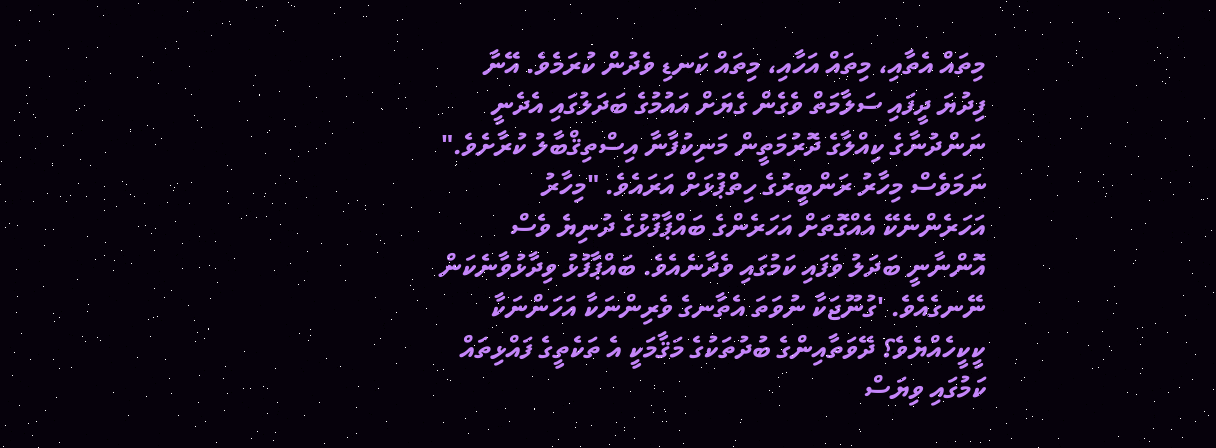މިތައް އެތާއި، މިތައް އަހާއި، މިތައް ކަނޑި ވެދުން ކުރަމެވެ. އޭނާ ފިދުޔަ ދީފައި ސަލާމަތް ވެގެން ގެޔަށް އައުމުގެ ބަދަލުގައި އެދެނީ ނަންދުނާގެ ކިއްލާގެ ދޮރުމަތީން މަނިކުފާނާ އިސްތިޤްބާލު ކުރާށެވެ." ނަމަވެސް މިހާރު ރަންބީރުގެ ހިތްޕުޅަށް އަރައެވެ. "މިހާރު އަހަރެންނެކޭ އެއްގޮތަށް އަހަރެންގެ ބައްޕާފުޅުގެ ދުނިޔެ ވެސް އޮންނާނީ ބަދަލު ވެފައި ކަމުގައި ވެދާނެއެވެ. ބައްޕާފުޅު ވިދާޅުވާނެކަން ނޭނގެއެވެ. 'ގުނޫޖަކާ ނުވަތަ އެތާނގެ ވެރިންނަކާ އަހަންނަކާ ކީކީހެއްޔެވެ؟ ދޭވަތާއިންގެ ބުދުތަކުގެ މަޤާމަކީ އެ ތަކެތީގެ ފައްޅިތައް ކަމުގައި ވިޔަސް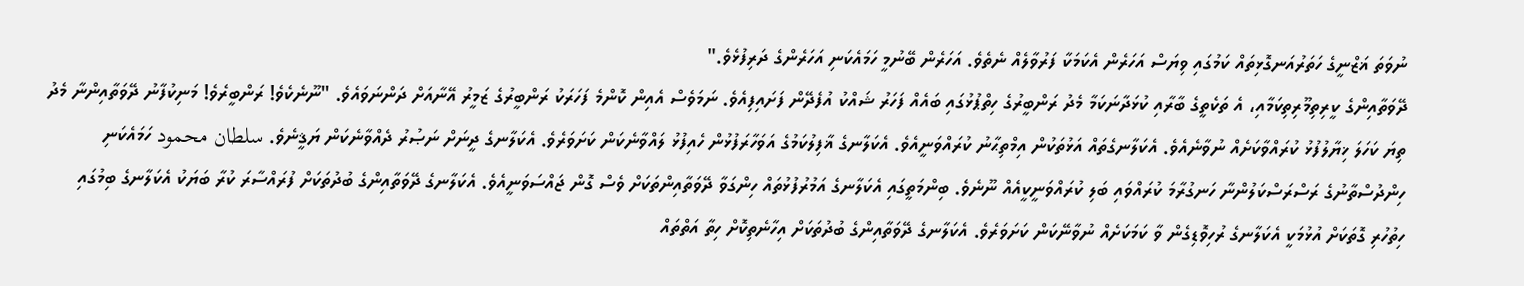ނުވަތަ ޣަޒްނީގެ ހަތަރުއަނގޮޅިތައް ކަމުގައި ވިޔަސް އަހަރެން އެކަމަކާ ފަރުވާލެއް ނެތެވެ. އަހަރެން ބޭނުމީ ހަމައެކަނި އަހަރެންގެ ދަރިފުޅެވެ."
ދޭވަތާއިންގެ ކީރިތިމޫރިތިކަމާއި، އެ ތަކެތީގެ ބާރާއި ކުޅަދާނަކަމާ މެދު ރަންބީރުގެ ހިތްޕުޅުގައި ބައެއް ފަހަރު ޝައްކު އުފެދޭން ފަށައިފިއެވެ. ނަމަވެސް އެއިން ކޮންމެ ފަހަރަކު ރަންބީރުގެ ޒަމީރު އޭނާއަށް ދަންނަވައެވެ. "ނޫނެކެވެ! ރަންބީރެވެ! މަނިކުފާނު ދޭވަތާއިންނާ މެދު ތިޔަ ކަހަލަ ޚިޔާލުފުޅު ކުރައްވާކަށެއް ނުވާނެއެވެ. އެކަލާނގެތައް އަޅުތަކުން އިމްތިޙާނު ކުރައްވަނީއެވެ. އެކަލާނގެ ޣާފިލުކަމުގެ އަވަހާރަފުޅުން ހެއިފުޅު ލައްވާނެކަން ކަށަވަރެވެ. އެކަލާނގެ ދީނަށް ނަޞުރު ދެއްވާނެކަން ޔަޤީނެވެ. سلطان محمود ހަމައެކަނި ހިންދުސްތާނުގެ ރަސްރަސްކަލުންނާ ހަނގުރާމަ ކުރައްވައި ބަލި ކުރައްވަނީކީއެއް ނޫނެވެ. ބިންމަތީގައި އެކަލާނގެ އަމުރުފުޅުތައް ހިންގަވާ ދޭވަތާއިންތަކަށް ވެސް ގޮން ޖައްސަވަނީއެވެ. އެކަލާނގެ ދޭވަތާއިންގެ ބުދުތަކަށް ފުރައްސާރަ ކުރާ ބަޔަކު އެކަލާނގެ ބިމުގައި ހިތުހުރި ގޮތަކަށް އުޅުމަކީ އެކަލާނގެ ރުހިވޮޑިގެން ވާ ކަމަކަށެއް ނުވާނޭކަން ކަށަވަރެވެ. އެކަލާނގެ ދޭވަތާއިންގެ ބުދުތަކަށް އިހާނެތިކޮށް ހިތާ އަތްތައް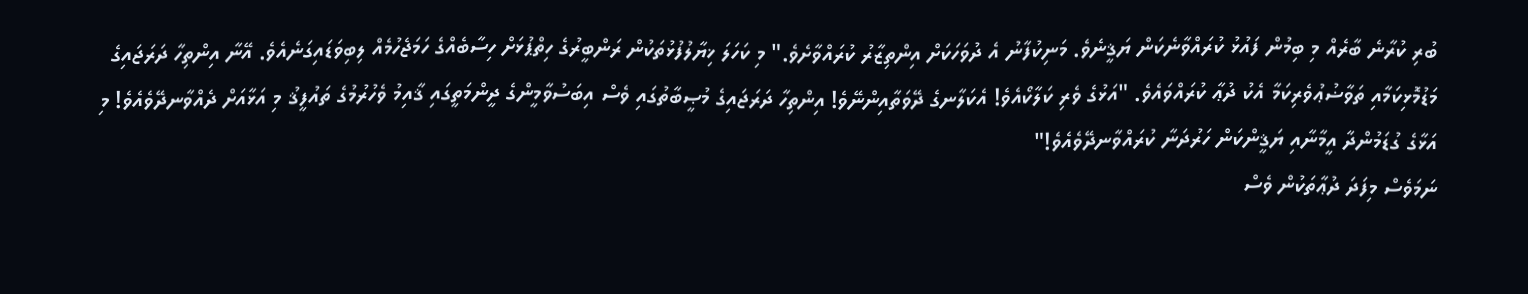ބުރި ކުރާނެ ބާރެއް މި ބިމުން ފައުޅު ކުރައްވާނެކަން ޔަޤީނެވެ. މަނިކުފާނު އެ ދުވަހަކަށް އިންތިޒާރު ކުރައްވާށެވެ." މި ކަހަލަ ޚިޔާލުފުޅުތަކުން ރަންބީރުގެ ހިތްޕުޅަށް ހިސާބެއްގެ ހަމަޖެހުމެއް ލިބިވަޑައިގަނެއެވެ. އޭނާ އިންތިހާ ދަރަޖައިގެ މަޑުމޮޅިކަމާއި ތަވާޟުޢުވެރިކަމާ އެކު ދުޢާ ކުރައްވައެވެ. "އަޅުގެ ވެރި ކަލާކޯއެވެ! އެކަލާނގެ ދޭވަތާއިންނޭވެ! އިންތިހާ ދަރަޖައިގެ މުޞީބާތުގައި ވެސް އިބަސުވާމީންގެ ދީންމަތީގައި ޤާއިމު ވެހުރުމުގެ ތައުފީޤު މި އަޅާއަށް ދެއްވާނދޭވެއެވެ! މި އަޅާގެ ގުޑަމުންދާ އީމާނާއި ޔަޤީންކަން ހަރުދަނާ ކުރައްވާނދޭވެއެވެ!"
ނަމަވެސް މިފަދަ ދުޢާތަކުން ވެސް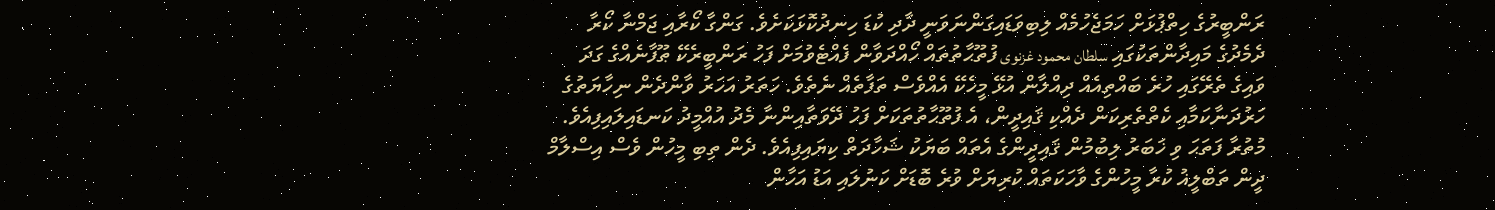ރަންބީރުގެ ހިތްޕުޅަށް ހަމަޖެހުމެއް ލިބިވަޑައިގަންނަވަނީ ދާދި ކުޑަ ހިނދުކޮޅަކަށެވެ. ގަންގާ ކޯރާއި ޖަމްނާ ކޯރާ ދެމެދުގެ މައިދާންތަކުގައި سلطان محمود غزنوی ފުތޫޙާތުތައް ހޯއްދަވާން ފެއްޓެވުމަށް ފަހު ރަންބީރެކޭ ޠޫފާނެއްގެ ގަދަ ވައިގެ ތެރޭގައި ހުރެ ބައްތިއެއް ދިއްލާން އުޅޭ މީހެކޭ އެއްވެސް ތަފާތެއް ނެތެވެ. ހަތަރު އަހަރު ވާންދެން ނިހާޔަތުގެ ހަރުދަނާކަމާއި ކެތްތެރިކަން ދެއްކި ޤައިދީން، އެ ފުތޫޙާތުތަކަށް ފަހު ދޭވަތާއިންނާ މެދު އުއްމީދު ކަނޑައިލައިފިއެވެ. މުތުރާ ފަތަޙަ ވި ޚަބަރު ލިބުމުން ޤައިދީންގެ އެތައް ބަޔަކު ޝަހާދަތް ކިޔައިފިއެވެ. ދެން ތިބި މީހުން ވެސް އިސްލާމް ދީން ތަބްލީޣު ކުރާ މީހުންގެ ވާހަކަތައް ކުރިޔަށް ވުރެ ބޮޑަށް ކަނުލައި އަޑު އަހާން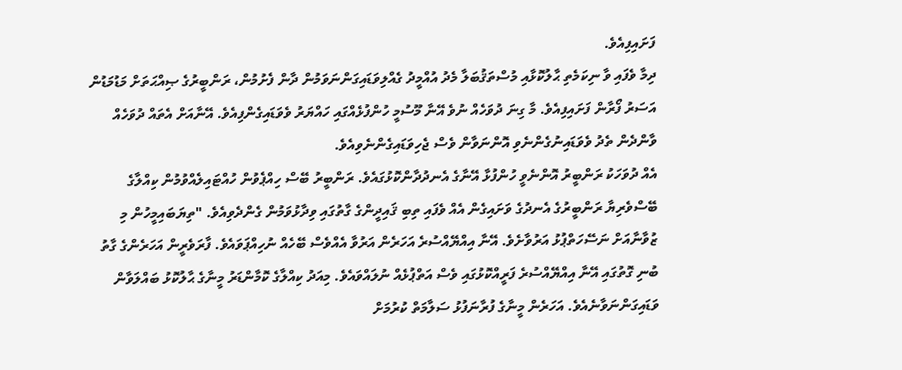ފަށައިފިއެވެ.
ދިމާ ވެފައި ވާ ނިކަމެތި ޙާލުކޮޅާއި މުސްތަޤުބަލާ މެދު އުއްމީދު ގެއްލިވަޑައިގަންނަވަމުން ދާން ފެށުމުން، ރަންބީރުގެ ޞިއްޙަތަށް މަޑުމަޑުން އަސަރު ފޯރާން ފަށައިފިއެވެ. މާ ގިނަ ދުވަހެއް ނުވެ އޭނާ މޫސުމީ ހުންފުޅެއްގައި ހައްޔަރު ވެވަޑައިގެންފިއެވެ. އޭނާއަށް އެތައް ދުވަހެއް ވާންދެން ތެދު ވެވަޑައިނުގެންނެވި އޮންނަވާން ވެސް ޖެހިވަޑައިގެންނެވިއެވެ.
އެއް ދުވަހަކު ރަންބީރު އޮންނެވީ ހުންފުޅާ އޭނާގެ އެނދުދާންކޮޅުގައެވެ. ރަންބީރު ބޭސް ހިއްޕެވުން ހުއްޓައިލެއްވުމުން ކިއްލާގެ ބޭސްވެރިޔާ ރަންބީރުގެ އެނދުގެ ވަށައިގެން އެއް ވެފައި ތިބި ޤައިދީންގެ ގާތުގައި ވިދާޅުވަމުން ގެންދެވިއެވެ. "ތިޔަބައިމީހުން މި ޒުވާނާއަށް ނަސޭހަތްޕުޅު އަރުވާށެވެ. އޭނާ އިއްޔޭއްސުރެ އަހަރެން އަރުވާ އެއްވެސް ބޭހެއް ނުހިއްޕަވައެވެ. ފާރަވެރީން އަހަރެންގެ ގާތު ބުނި ގޮތުގައި އޭނާ އިއްޔޭއްސުރެ ފަރީއްކޮޅުގައި ވެސް އަތްޕުޅެއް ނުލައްވައެވެ. މިއަދު ކިއްލާގެ ކޮމާންޑަރު މީނާގެ ޙާލުކޮޅު ބައްލަވާން ވަޑައިގަންނަވާނެއެވެ. އަހަރެން މީނާގެ ފުރާނަފުޅު ސަލާމަތް ކުރުމަށް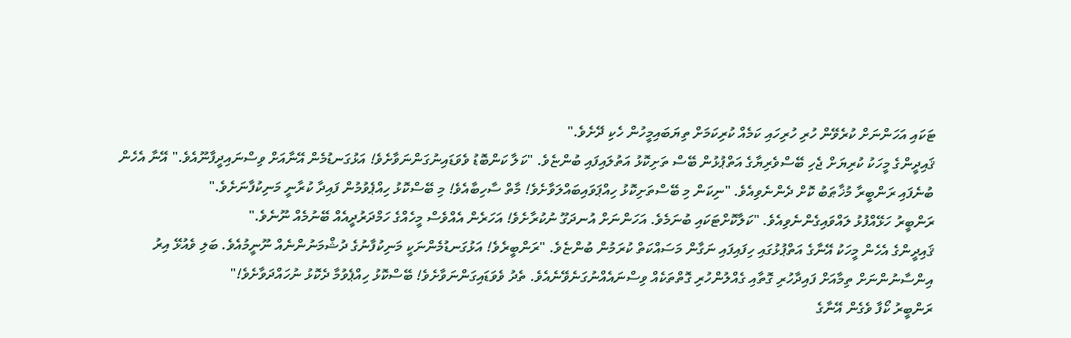ޓަކައި އަހަންނަށް ކުރެވޭން ހުރި ހުރިހައި ކަމެއް ކުރިކަމަށް ތިޔަބައިމީހުން ހެކި ދޭށެވެ."
ޤައިދީންގެ މީހަކު ކުރިޔަށް ޖެހި ބޭސްވެރިޔާގެ އަތްޕުޅުން ބޭސް ތަށިކޮޅު އަތުލައިފައި ބުންޏެވެ. "ކަލާ ކަންބޮޑު ވެވަޑައިނުގަންނަވާށެވެ! އަޅުގަނޑުމެން އޭނާއަށް ވިސްނައިދީފާނޫއެވެ." އޭނާ އެހެން ބުނެފައި ރަންބީރާ މުޚާޠަބު ކޮށް ދެންނެވިއެވެ. "ނިކަން މި ބޭސްތަށިކޮޅު ހިއްޕަވައިބައްލަވާށެވެ! މާތް ސާހިބާއެވެ! މި ބޭސްކޮޅު ހިއްޕެވުމުން ފައިދާ ކުރާނީ މަނިކުފާނަށެވެ."
ރަންބީރު ހަޅޭއްފުޅު ލައްވައިގެންނެވިއެވެ. "ކަލާކޮށްޓަކައި ބުނަމެވެ. އަހަންނަށް އުނދަގޫ ނުކުރާށެވެ! އަހަރެން އެއްވެސް މީހެއްގެ ހަމްދަރުދީއެއް ބޭނުމެއް ނޫނެވެ."
ޤައިދީންގެ އެހެން މީހަކު އޭނާގެ އަތްޕުޅުގައި ހިފައިފައި ނަގާން މަސައްކަތް ކުރަމުން ބުންޏެވެ. "ރަންބީރެވެ! އަޅުގަނޑުމެންނަކީ މަނިކުފާނުގެ ދުޝްމަނުންނެއް ނޫނީމުއެވެ. ބަލި ވެއުޅޭ އިރު އިންސާނުންނަށް ތިމާއަށް ފައިދާހުރި ގޮތާއި ގެއްލުންހުރި ގޮތްތަކެއް ވިސްނައެއްނުގަނެވޭނެއެވެ. ތެދު ވެވަޑައިގަންނަވާށެވެ! ބޭސްކޮޅު ހިއްޕެވުމާ ދެކޮޅު ނުހައްދަވާށެވެ!"
ރަންބީރު ކޯފާ ވެގެން އޭނާގެ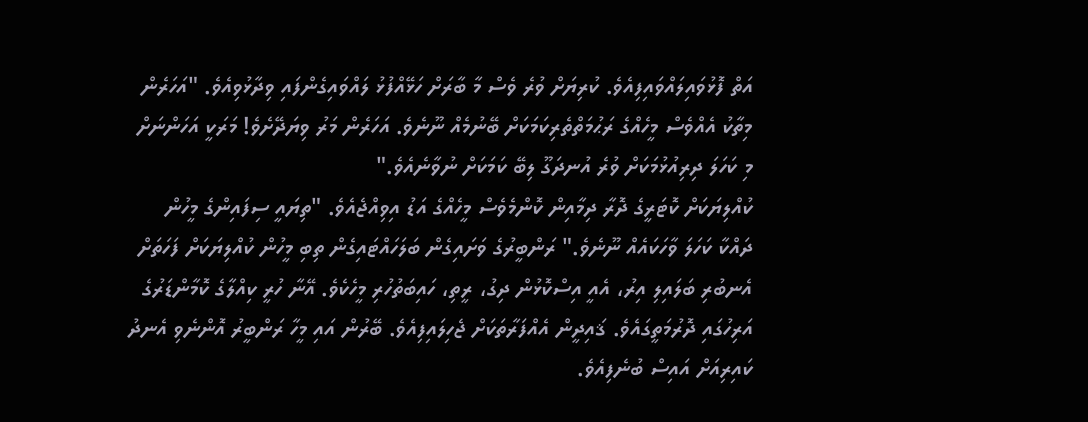އަތް ފޮޅުވައިލައްވައިފިއެވެ. ކުރިޔަށް ވުރެ ވެސް މާ ބާރަށް ހަޅޭއްފުޅު ލައްވައިގެންފައި ވިދާޅުވިއެވެ. "އަހަރެން މިތާކު އެއްވެސް މީހެއްގެ ރަޙުމަތްތެރިކަމަކަށް ބޭނުމެއް ނޫނެވެ. އަހަރެން މަރު ވިޔަދޭށެވެ! މަރަކީ އަހަންނަށް މި ކަހަލަ ދިރިއުޅުމަކަށް ވުރެ އުނދަގޫ ލިބޭ ކަމަކަށް ނުވާނެއެވެ."
ކުއްލިޔަކަށް ކޮޓަރީގެ ދޮރާ ދިމާއިން ކޮންމެވެސް މީހެއްގެ އަޑު އިވިއްޖެއެވެ. "ތިޔައީ ސިފައިންގެ މީހުން ދައްކާ ކަހަލަ ވާހަކައެއް ނޫނެވެ." ރަންބީރުގެ ވަށައިގެން ބަލަހައްޓައިގެން ތިބި މީހުން ކުއްލިޔަކަށް ފަހަތަށް އެނބުރި ބަލައިލި އިރު، އެއީ އިސްކޮޅުން ދިގު، ރީތި، ހައިބަތުހުރި މީހެކެވެ. އޭނާ ހުރީ ކިއްލާގެ ކޮމާންޑަރުގެ އަރިހުގައި ދޮރުމަތީގައެވެ. ޤައިދީން އެއްފަރާތަކަށް ޖެހިލައިފިއެވެ. ބޭރުން އައި މީހާ ރަންބީރު އޮންނެވި އެނދު ކައިރިއަށް އައިސް ބުނެފިއެވެ.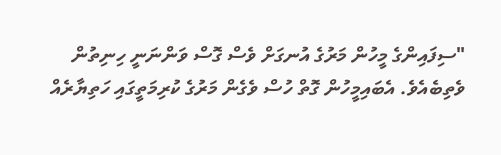"ސިފައިންގެ މީހުން މަރުގެ އުނގަށް ވެސް ގޮސް ވަންނަނީ ހިނިތުން ވެތިބެއެވެ. އެބައިމީހުން ގޮތް ހުސް ވެގެން މަރުގެ ކުރިމަތީގައި ހަތިޔާރެއް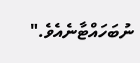ނުބަހައްޓާނެއެވެ."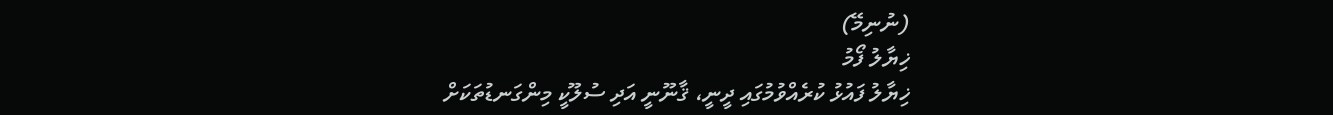(ނުނިމޭ)
ޚިޔާލު ފޯމު
ޚިޔާލު ފައުޅު ކުރެއްވުމުގައި ދީނީ، ޤާނޫނީ އަދި ސުލޫކީ މިންގަނޑުތަކަށް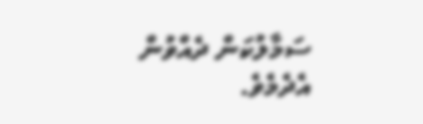ސަމާލުކަން ދެއްވުން އެދެމެވެ.